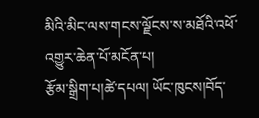མིའི་མིང་ལས་གངས་ལྗོངས་ས་མཐོའི་འཕོ་འགྱུར་ཆེན་པོ་མངོན་པ།
རྩོམ་སྒྲིག་པ།ཚེ་དཔལ། ཡོང་ཁུངས།བོད་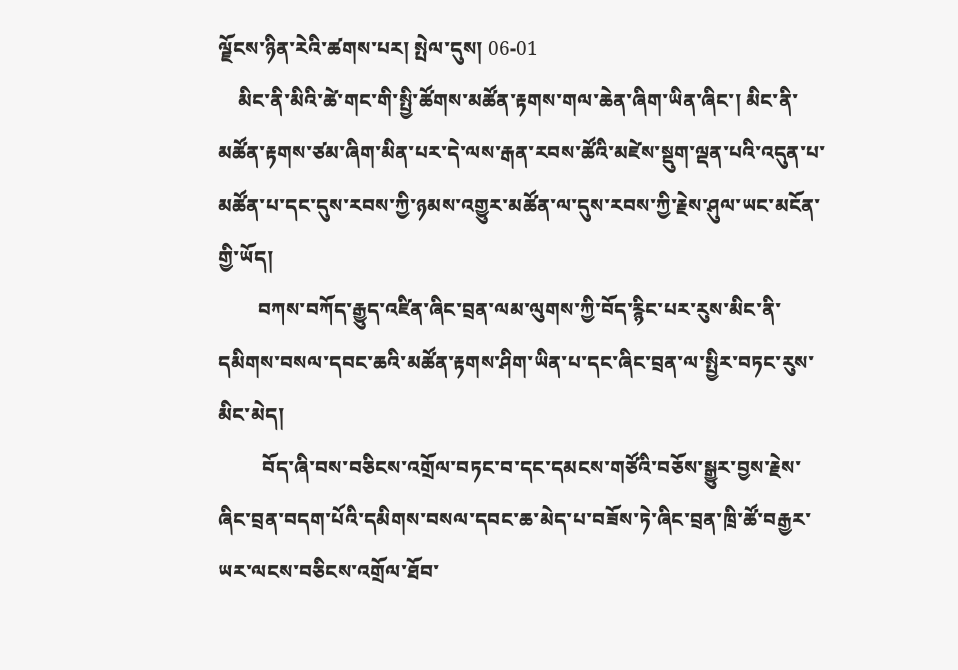ལྗོངས་ཉིན་རེའི་ཚགས་པར། སྤེལ་དུས། 06-01
    མིང་ནི་མིའི་ཚེ་གང་གི་སྤྱི་ཚོགས་མཚོན་རྟགས་གལ་ཆེན་ཞིག་ཡིན་ཞིང་། མིང་ནི་མཚོན་རྟགས་ཙམ་ཞིག་མིན་པར་དེ་ལས་རྒན་རབས་ཚོའི་མཛེས་སྡུག་ལྡན་པའི་འདུན་པ་མཚོན་པ་དང་དུས་རབས་ཀྱི་ཉམས་འགྱུར་མཚོན་ལ་དུས་རབས་ཀྱི་རྗེས་ཤུལ་ཡང་མངོན་གྱི་ཡོད།
        བཀས་བཀོད་རྒྱུད་འཛིན་ཞིང་བྲན་ལམ་ལུགས་ཀྱི་བོད་རྙིང་པར་རུས་མིང་ནི་དམིགས་བསལ་དབང་ཆའི་མཚོན་རྟགས་ཤིག་ཡིན་པ་དང་ཞིང་བྲན་ལ་སྤྱིར་བཏང་རུས་མིང་མེད།
         བོད་ཞི་བས་བཅིངས་འགྲོལ་བཏང་བ་དང་དམངས་གཙོའི་བཅོས་སྒྱུར་བྱས་རྗེས་ཞིང་བྲན་བདག་པོའི་དམིགས་བསལ་དབང་ཆ་མེད་པ་བཟོས་ཏེ་ཞིང་བྲན་ཁྲི་ཚོ་བརྒྱར་ཡར་ལངས་བཅིངས་འགྲོལ་ཐོབ་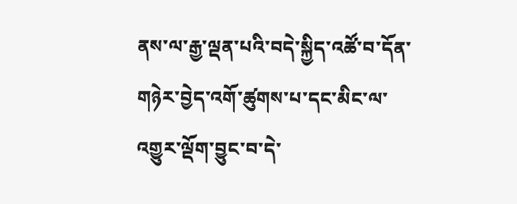ནས་ལ་རྒྱ་ལྡན་པའི་བདེ་སྐྱིད་འཚོ་བ་དོན་གཉེར་བྱེད་འགོ་ཚུགས་པ་དང་མིང་ལ་འགྱུར་ལྡོག་བྱུང་བ་དེ་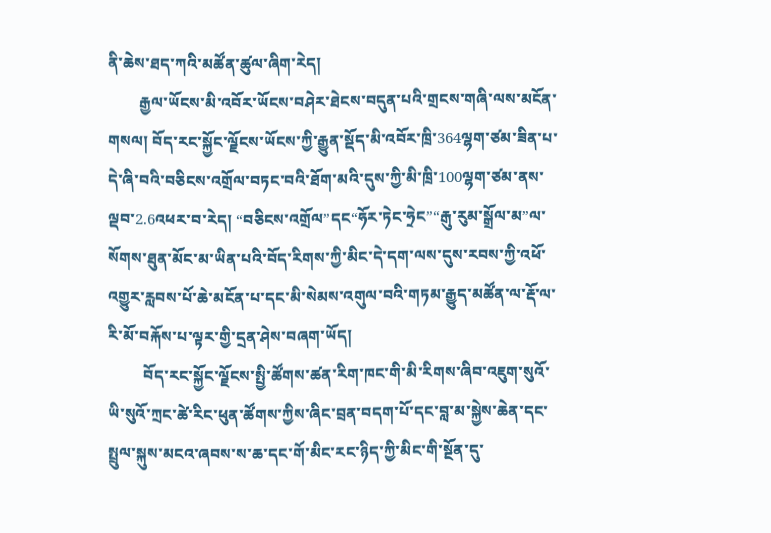ནི་ཆེས་ཐད་ཀའི་མཚོན་ཚུལ་ཞིག་རེད།
        རྒྱལ་ཡོངས་མི་འབོར་ཡོངས་བཤེར་ཐེངས་བདུན་པའི་གྲངས་གཞི་ལས་མངོན་གསལ། བོད་རང་སྐྱོང་ལྗོངས་ཡོངས་ཀྱི་རྒྱུན་སྡོད་མི་འབོར་ཁྲི་364ལྷག་ཙམ་ཟིན་པ་དེ་ཞི་བའི་བཅིངས་འགྲོལ་བཏང་བའི་ཐོག་མའི་དུས་ཀྱི་མི་ཁྲི་100ལྷག་ཙམ་ནས་ལྡབ་2.6འཕར་བ་རེད། “བཅིངས་འགྲོལ”དང“ཧོར་ཏེང་ཧྲེང”“རྒུ་རུམ་སྒྲོལ་མ”ལ་སོགས་ཐུན་མོང་མ་ཡིན་པའི་བོད་རིགས་ཀྱི་མིང་དེ་དག་ལས་དུས་རབས་ཀྱི་འཕོ་འགྱུར་རླབས་པོ་ཆེ་མངོན་པ་དང་མི་སེམས་འགུལ་བའི་གཏམ་རྒྱུད་མཚོན་ལ་རྡོ་ལ་རི་མོ་བརྐོས་པ་ལྟར་གྱི་དྲན་ཤེས་བཞག་ཡོད།
         བོད་རང་སྐྱོང་ལྗོངས་སྤྱི་ཚོགས་ཚན་རིག་ཁང་གི་མི་རིགས་ཞིབ་འཇུག་སུའོ་ཡི་སུའོ་ཀྲང་ཚེ་རིང་ཕུན་ཚོགས་ཀྱིས་ཞིང་བྲན་བདག་པོ་དང་བླ་མ་སྐྱེས་ཆེན་དང་སྤྲུལ་སྐུས་མངའ་ཞབས་ས་ཆ་དང་གོ་མིང་རང་ཉིད་ཀྱི་མིང་གི་སྔོན་དུ་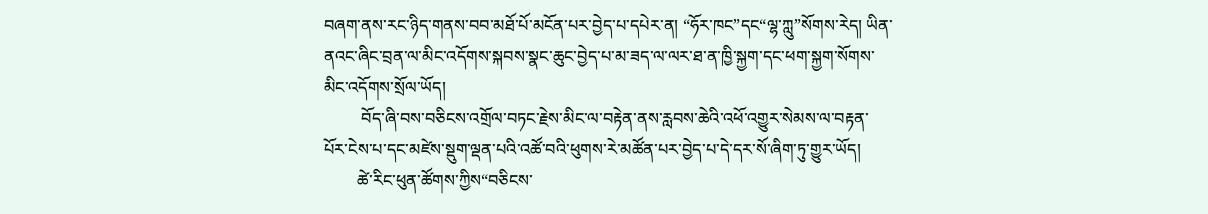བཞག་ནས་རང་ཉིད་གནས་བབ་མཐོ་པོ་མངོན་པར་བྱེད་པ་དཔེར་ན། “ཧོར་ཁང”དང“ལྷ་ཀླུ”སོགས་རེད། ཡིན་ནའང་ཞིང་བྲན་ལ་མིང་འདོགས་སྐབས་སྣང་ཆུང་བྱེད་པ་མ་ཟད་ལ་ལར་ཐ་ན་ཁྱི་སྐྱག་དང་ཕག་སྐྱག་སོགས་མིང་འདོགས་སྲོལ་ཡོད།
         བོད་ཞི་བས་བཅིངས་འགྲོལ་བཏང་རྗེས་མིང་ལ་བརྟེན་ནས་རླབས་ཆེའི་འཕོ་འགྱུར་སེམས་ལ་བརྟན་པོར་ངེས་པ་དང་མཛེས་སྡུག་ལྡན་པའི་འཚོ་བའི་ཕུགས་རེ་མཚོན་པར་བྱེད་པ་དེ་དར་སོ་ཞིག་ཏུ་གྱུར་ཡོད།
        ཚེ་རིང་ཕུན་ཚོགས་ཀྱིས“བཅིངས་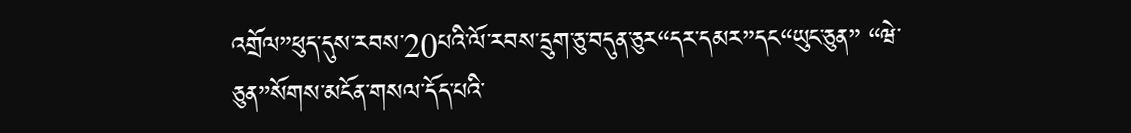འགྲོལ”ཕུད་དུས་རབས་20པའི་ལོ་རབས་དྲུག་ཅུ་བདུན་ཅུར“དར་དམར”དང“ཡུང་ཅུན” “ཝེ་ཅུན”སོགས་མངོན་གསལ་དོད་པའི་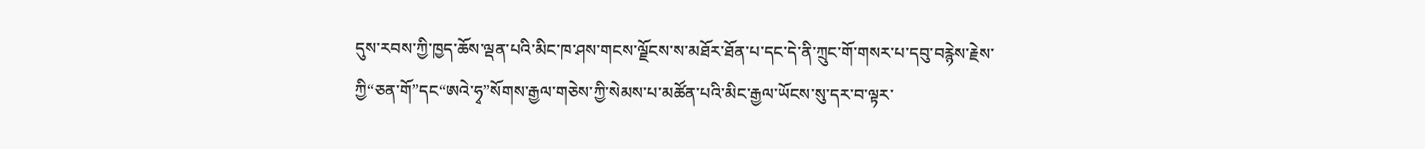དུས་རབས་ཀྱི་ཁྱད་ཆོས་ལྡན་པའི་མིང་ཁ་ཤས་གངས་ལྗོངས་ས་མཐོར་ཐོན་པ་དང་དེ་ནི་ཀྲུང་གོ་གསར་པ་དབུ་བརྙེས་རྗེས་ཀྱི“ཅན་གོ”དང“ཨའེ་ཧྭ”སོགས་རྒྱལ་གཅེས་ཀྱི་སེམས་པ་མཚོན་པའི་མིང་རྒྱལ་ཡོངས་སུ་དར་བ་ལྟར་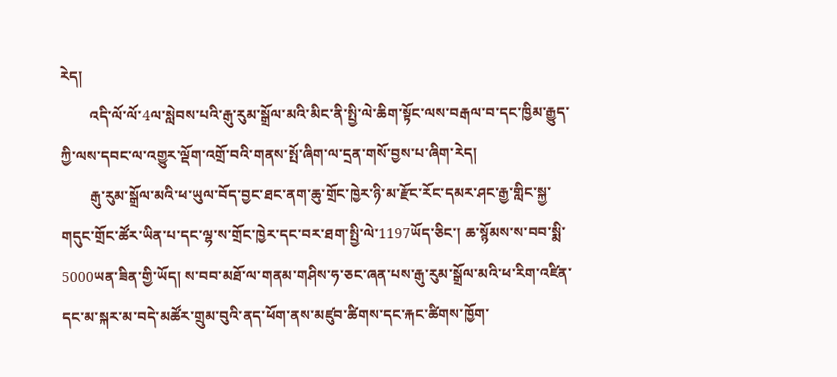རེད།
        འདི་ལོ་ལོ་4ལ་སླེབས་པའི་རྒུ་རུམ་སྒྲོལ་མའི་མིང་ནི་སྤྱི་ལེ་ཆིག་སྟོང་ལས་བརྒལ་བ་དང་ཁྱིམ་རྒྱུད་ཀྱི་ལས་དབང་ལ་འགྱུར་ལྡོག་འགྲོ་བའི་གནས་སྤོ་ཞིག་ལ་དྲན་གསོ་བྱས་པ་ཞིག་རེད།
        རྒུ་རུམ་སྒྲོལ་མའི་ཕ་ཡུལ་བོད་བྱང་ཐང་ནག་ཆུ་གྲོང་ཁྱེར་ཉི་མ་རྫོང་རོང་དམར་ཤང་རྒྱ་གླིང་སྐྱ་གདུང་གྲོང་ཚོར་ཡིན་པ་དང་ལྷ་ས་གྲོང་ཁྱེར་དང་བར་ཐག་སྤྱི་ལེ་1197ཡོད་ཅིང་། ཆ་སྙོམས་ས་བབ་སྨི་5000ཡན་ཟིན་གྱི་ཡོད། ས་བབ་མཐོ་ལ་གནམ་གཤིས་ཧ་ཅང་ཞན་པས་རྒུ་རུམ་སྒྲོལ་མའི་ཕ་རིག་འཛིན་དང་མ་སྐར་མ་བདེ་མཚོར་གྲུམ་བུའི་ནད་ཕོག་ནས་མཛུབ་ཚིགས་དང་རྐང་ཚིགས་ཁྱོག་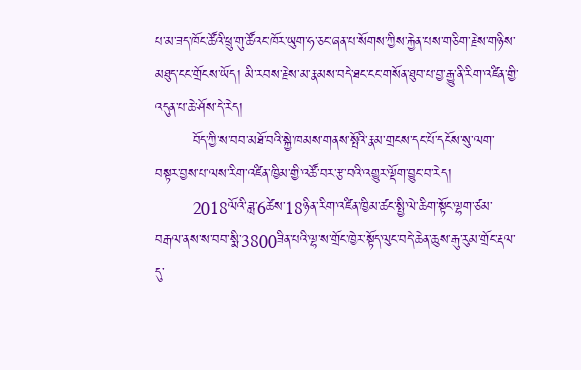པ་མ་ཟད་ཁོང་ཚོའི་ཕྲུ་གུ་ཚོའང་ཁོར་ཡུག་ཧ་ཅང་ཞན་པ་སོགས་ཀྱིས་རྐྱེན་པས་གཅིག་རྗེས་གཉིས་མཐུད་ངང་གྲོངས་ཡོད། མི་རབས་རྗེས་མ་རྣམས་བདེ་ཐང་ངང་གསོན་ཐུབ་པ་བྱ་རྒྱུ་ནི་རིག་འཛིན་གྱི་འདུན་པ་ཆེ་ཤོས་དེ་རེད།
        བོད་ཀྱི་ས་བབ་མཐོ་བའི་སྐྱེ་ཁམས་གནས་སྤོའི་རྣམ་གྲངས་དང་པོ་དངོས་སུ་ལག་བསྟར་བྱས་པ་ལས་རིག་འཛིན་ཁྱིམ་གྱི་འཚོ་བར་རྩ་བའི་འགྱུར་ལྡོག་བྱུང་བ་རེད།
        2018ལོའི་ཟླ་6ཚེས་18ཉིན་རིག་འཛིན་ཁྱིམ་ཚང་སྤྱི་ལེ་ཆིག་སྟོང་ལྷག་ཙམ་བརྒལ་ནས་ས་བབ་སྨི་3800ཟིན་པའི་ལྷ་ས་གྲོང་ཁྱེར་སྟོད་ལུང་བདེ་ཆེན་ཆུས་རྒུ་རུམ་གྲོང་རྡལ་དུ་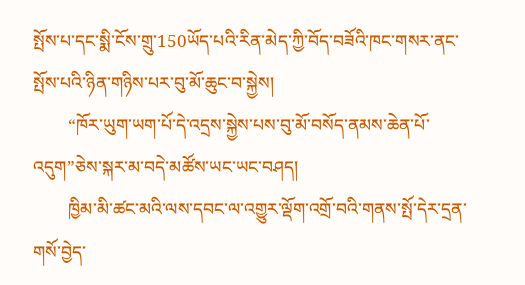སྤོས་པ་དང་སྨི་ངོས་གྲུ་150ཡོད་པའི་རིན་མེད་ཀྱི་བོད་བཟོའི་ཁང་གསར་ནང་སྤོས་པའི་ཉིན་གཉིས་པར་བུ་མོ་ཆུང་བ་སྐྱེས།
        “ཁོར་ཡུག་ཡག་པོ་དེ་འདྲས་སྐྱེས་པས་བུ་མོ་བསོད་ནམས་ཆེན་པོ་འདུག”ཅེས་སྐར་མ་བདེ་མཚོས་ཡང་ཡང་བཤད།
        ཁྱིམ་མི་ཚང་མའི་ལས་དབང་ལ་འགྱུར་ལྡོག་འགྲོ་བའི་གནས་སྤོ་དེར་དྲན་གསོ་བྱེད་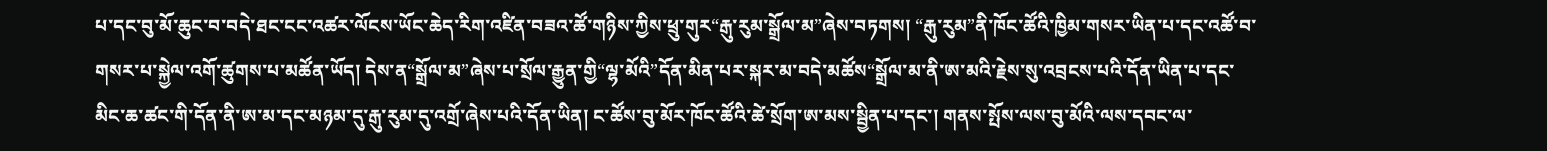པ་དང་བུ་མོ་ཆུང་བ་བདེ་ཐང་ངང་འཚར་ལོངས་ཡོང་ཆེད་རིག་འཛིན་བཟའ་ཚོ་གཉིས་ཀྱིས་ཕྲུ་གུར“རྒུ་རུམ་སྒྲོལ་མ”ཞེས་བཏགས། “རྒུ་རུམ”ནི་ཁོང་ཚོའི་ཁྱིམ་གསར་ཡིན་པ་དང་འཚོ་བ་གསར་པ་སྐྱེལ་འགོ་ཚུགས་པ་མཚོན་ཡོད། དེས་ན“སྒྲོལ་མ”ཞེས་པ་སྲོལ་རྒྱུན་གྱི“ལྷ་མོའི”དོན་མིན་པར་སྐར་མ་བདེ་མཚོས“སྒྲོལ་མ་ནི་ཨ་མའི་རྗེས་སུ་འབྲངས་པའི་དོན་ཡིན་པ་དང་མིང་ཆ་ཚང་གི་དོན་ནི་ཨ་མ་དང་མཉམ་དུ་རྒུ་རུམ་དུ་འགྲོ་ཞེས་པའི་དོན་ཡིན། ང་ཚོས་བུ་མོར་ཁོང་ཚོའི་ཚེ་སྲོག་ཨ་མས་སྦྱིན་པ་དང་། གནས་སྤོས་ལས་བུ་མོའི་ལས་དབང་ལ་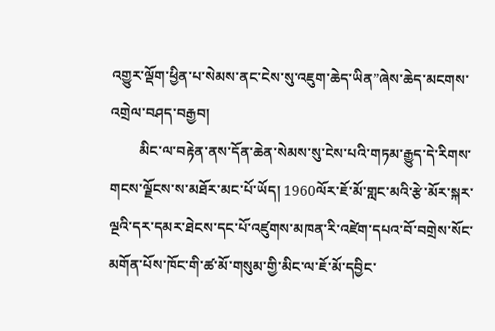འགྱུར་ལྡོག་ཕྱིན་པ་སེམས་ནང་ངེས་སུ་འཇུག་ཆེད་ཡིན”ཞེས་ཆེད་མངགས་འགྲེལ་བཤད་བརྒྱབ།
        མིང་ལ་བརྟེན་ནས་དོན་ཆེན་སེམས་སུ་ངེས་པའི་གཏམ་རྒྱུད་དེ་རིགས་གངས་ལྗོངས་ས་མཐོར་མང་པོ་ཡོད། 1960ལོར་ཇོ་མོ་གླང་མའི་རྩེ་མོར་སྐར་ལྔའི་དར་དམར་ཐེངས་དང་པོ་འཛུགས་མཁན་རི་འཛེག་དཔའ་བོ་བགྲེས་སོང་མགོན་པོས་ཁོང་གི་ཚ་མོ་གསུམ་གྱི་མིང་ལ་ཇོ་མོ་དབྱིང་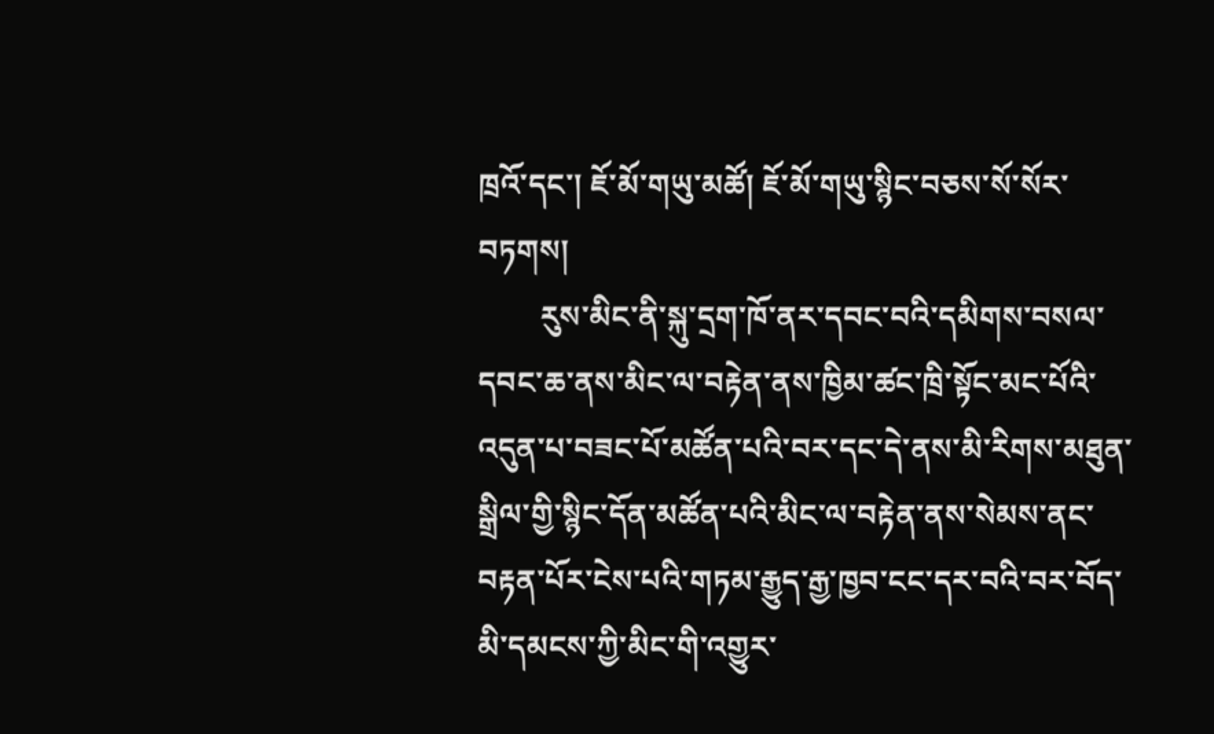ཁྲའོ་དང་། ཇོ་མོ་གཡུ་མཚོ། ཇོ་མོ་གཡུ་སྙིང་བཅས་སོ་སོར་བཏགས།
        རུས་མིང་ནི་སྐུ་དྲག་ཁོ་ནར་དབང་བའི་དམིགས་བསལ་དབང་ཆ་ནས་མིང་ལ་བརྟེན་ནས་ཁྱིམ་ཚང་ཁྲི་སྟོང་མང་པོའི་འདུན་པ་བཟང་པོ་མཚོན་པའི་བར་དང་དེ་ནས་མི་རིགས་མཐུན་སྒྲིལ་གྱི་སྙིང་དོན་མཚོན་པའི་མིང་ལ་བརྟེན་ནས་སེམས་ནང་བརྟན་པོར་ངེས་པའི་གཏམ་རྒྱུད་རྒྱ་ཁྱབ་ངང་དར་བའི་བར་བོད་མི་དམངས་ཀྱི་མིང་གི་འགྱུར་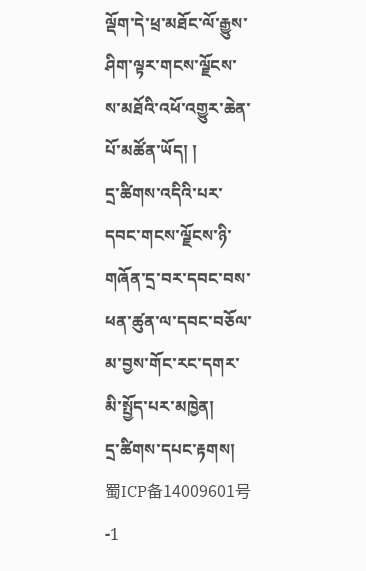ལྡོག་དེ་ཕྲ་མཐོང་ལོ་རྒྱུས་ཤིག་ལྟར་གངས་ལྗོངས་ས་མཐོའི་འཕོ་འགྱུར་ཆེན་པོ་མཚོན་ཡོད། །
དྲ་ཚིགས་འདིའི་པར་དབང་གངས་ལྗོངས་ཉི་གཞོན་དྲ་བར་དབང་བས་ཕན་ཚུན་ལ་དབང་བཅོལ་མ་བྱས་གོང་རང་དགར་མི་སྤྱོད་པར་མཁྱེན།
དྲ་ཚིགས་དཔང་རྟགས། 蜀ICP备14009601号-1